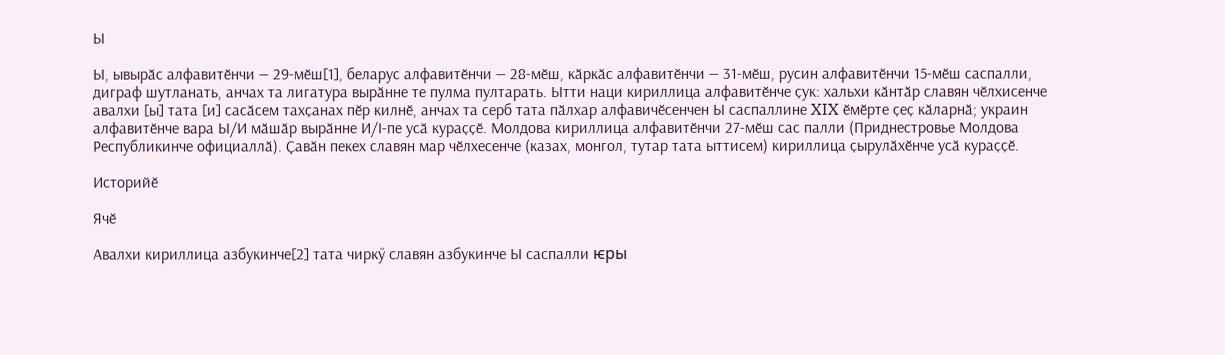Ы

Ы, ывырӑс алфавитӗнчи — 29-мӗш[1], беларус алфавитӗнчи — 28-мӗш, кӑркӑс алфавитӗнчи — 31-мӗш, русин алфавитӗнчи 15-мӗш саспалли, диграф шутланать, анчах та лигатура вырӑнне те пулма пултарать. Ытти наци кириллица алфавитӗнче ҫук: хальхи кӑнтӑр славян чӗлхисенче авалхи [ы] тата [и] сасӑсем тахҫанах пӗр килнӗ, анчах та серб тата пӑлхар алфавичӗсенчен Ы саспаллине XIX ӗмӗрте ҫеҫ кӑларнӑ; украин алфавитӗнче вара Ы/И мӑшӑр вырӑнне И/І-пе усӑ кураҫҫӗ. Молдова кириллица алфавитӗнчи 27-мӗш сас палли (Приднестровье Молдова Республикинче официаллӑ). Ҫавӑн пекех славян мар чӗлхесенче (казах, монгол, тутар тата ыттисем) кириллица ҫырулӑхӗнче усӑ кураҫҫӗ.

Историйӗ

Ячӗ

Авалхи кириллица азбукинче[2] тата чиркӳ славян азбукинче Ы саспалли ѥры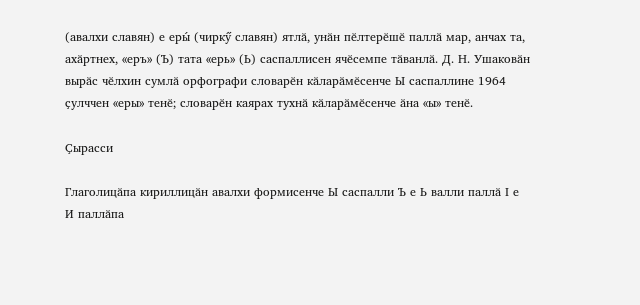(авалхи славян) е еры́ (чиркӳ славян) ятлӑ, унӑн пӗлтерӗшӗ паллӑ мар, анчах та, ахӑртнех, «еръ» (Ъ) тата «ерь» (Ь) саспаллисен ячӗсемпе тӑванлӑ. Д. Н. Ушаковӑн вырӑс чӗлхин сумлӑ орфографи словарӗн кӑларӑмӗсенче Ы саспаллине 1964 ҫулччен «еры» тенӗ; словарӗн каярах тухнӑ кӑларӑмӗсенче ӑна «ы» тенӗ.

Ҫырасси

Глаголицӑпа кириллицӑн авалхи формисенче Ы саспалли Ъ е Ь валли паллӑ І е И паллӑпа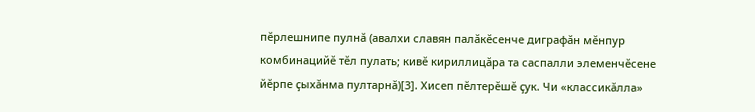пӗрлешнипе пулнӑ (авалхи славян палӑкӗсенче диграфӑн мӗнпур комбинацийӗ тӗл пулать; кивӗ кириллицӑра та саспалли элеменчӗсене йӗрпе ҫыхӑнма пултарнӑ)[3]. Хисеп пӗлтерӗшӗ ҫук. Чи «классикӑлла»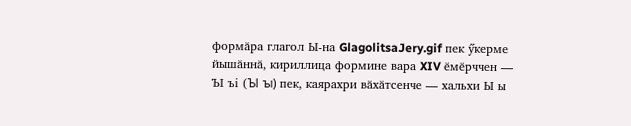формӑра глагол Ы-на GlagolitsaJery.gif пек ӳкерме йышӑннӑ, кириллица формине вара XIV ӗмӗрччен — ЪІ ъі (Ꙑ ꙑ) пек, каярахри вӑхӑтсенче — хальхи Ы ы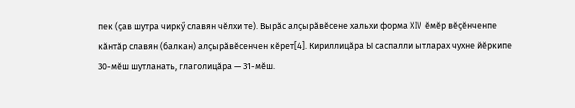пек (ҫав шутра чиркӳ славян чӗлхи те). Вырӑс алҫырӑвӗсене хальхи форма XIV ӗмӗр вӗҫӗнченпе кӑнтӑр славян (балкан) алҫырӑвӗсенчен кӗрет[4]. Кириллицӑра Ы саспалли ытларах чухне йӗркипе 30-мӗш шутланать, глаголицӑра — 31-мӗш.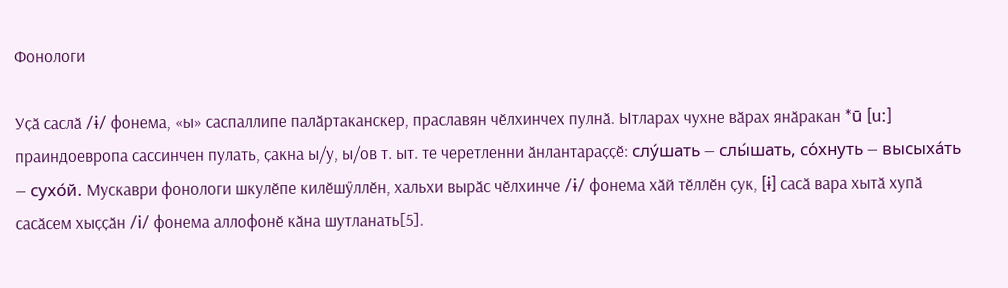Фонологи

Уҫӑ саслӑ /ɨ/ фонема, «ы» саспаллипе палӑртаканскер, праславян чӗлхинчех пулнӑ. Ытларах чухне вӑрах янӑракан *ū [uː] праиндоевропа сассинчен пулать, ҫакна ы/у, ы/ов т. ыт. те черетленни ӑнлантараҫҫӗ: слу́шать — слы́шать, со́хнуть — высыха́ть — сухо́й. Мускаври фонологи шкулӗпе килӗшӳллӗн, хальхи вырӑс чӗлхинче /ɨ/ фонема хӑй тӗллӗн ҫук, [ɨ] сасӑ вара хытӑ хупӑ сасӑсем хыҫҫӑн /i/ фонема аллофонӗ кӑна шутланать[5].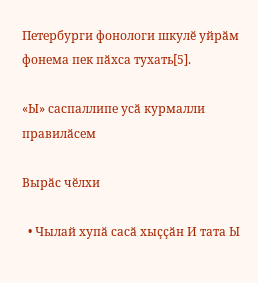Петербурги фонологи шкулӗ уйрӑм фонема пек пӑхса тухать[5].

«Ы» саспаллипе усӑ курмалли правилӑсем

Вырӑс чӗлхи

  • Чылай хупӑ сасӑ хыҫҫӑн И тата Ы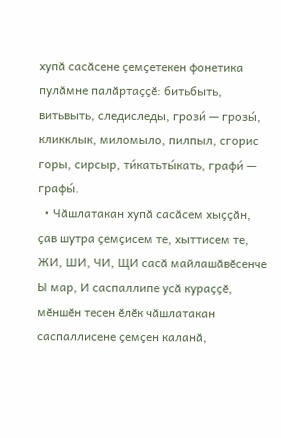хупӑ сасӑсене ҫемҫетекен фонетика пулӑмне палӑртаҫҫӗ: битьбыть, витьвыть, следиследы, грози́ — грозы́, кликклык, миломыло, пилпыл, сгорис горы, сирсыр, ти́катьты́кать, графи́ — графы́.
  • Чӑшлатакан хупӑ сасӑсем хыҫҫӑн, ҫав шутра ҫемҫисем те, хыттисем те, ЖИ, ШИ, ЧИ, ЩИ сасӑ майлашӑвӗсенче Ы мар, И саспаллипе усӑ кураҫҫӗ, мӗншӗн тесен ӗлӗк чӑшлатакан саспаллисене ҫемҫен каланӑ,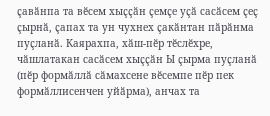ҫавӑнпа та вӗсем хыҫҫӑн ҫемҫе уҫӑ сасӑсем ҫеҫ ҫырнӑ, ҫапах та ун чухнех ҫакӑнтан пӑрӑнма пуҫланӑ. Каярахпа, хӑш-пӗр тӗслӗхре, чӑшлатакан сасӑсем хыҫҫӑн Ы ҫырма пуҫланӑ (пӗр формӑллӑ сӑмахсене вӗсемпе пӗр пек формӑллисенчен уйӑрма), анчах та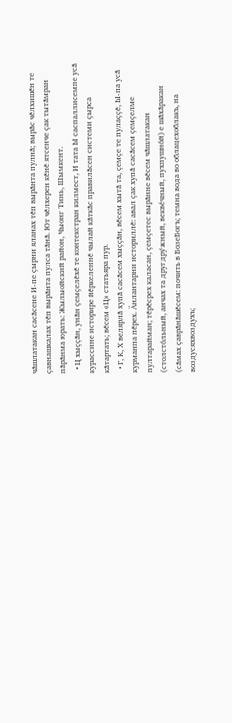чӑшлатакан сасӑсене И-пе ҫырни яланах тӗп вырӑнта пулнӑ; вырӑс чӗлхишӗн те ҫавнашкалах тӗп вырӑнта пулса тӑнӑ. Ют чӗлхерен кӗнӗ ятсенче ҫак тытӑмран пӑрӑнма юрать: Жылыойский район, Чыонг Тинь, Шымкент.
  • Ц хыҫҫӑн, унӑн ҫемҫелӗхӗ те контекстран килмест, И тата Ы саспаллисемпе усӑ курассине историре йӗркеленнӗ чылай кӑткӑс правилӑсен системи ҫырса кӑтартать; вӗсем «Ц» статьяра пур.
  • Г, К, Х велярлӑ хупӑ сасӑсем хыҫҫӑн, вӗсем хытӑ та, ҫемҫе те пулаҫҫӗ, Ы-па усӑ курманпа пӗрех. Ӑнлантарни историллӗ: авал ҫак хупӑ сасӑсем ҫемҫелме пултарайман; тӗрӗсрех каласан, ҫемҫетес вырӑнне вӗсем чӑшлатакан (столсто́льный, анчах та другдру́жный, векве́чный, пухпушно́й) е шӑхӑракан (сӑмах ҫаврӑнӑшӗсем: почить в БозеБогъ; темна вода во облацехоблакъ, на воздусяхвоздухъ;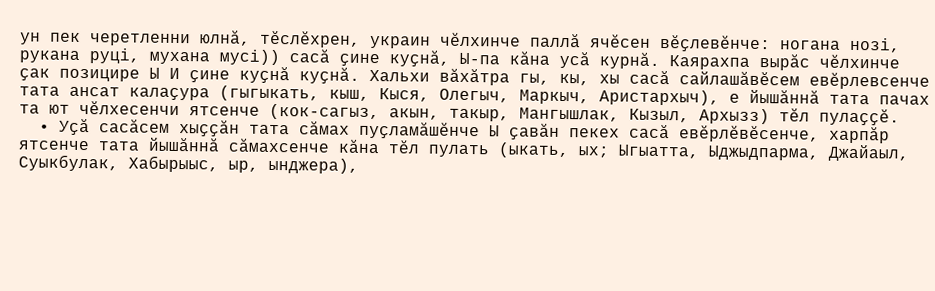ун пек черетленни юлнӑ, тӗслӗхрен, украин чӗлхинче паллӑ ячӗсен вӗҫлевӗнче: ногана нозі, рукана руці, мухана мусі)) сасӑ ҫине куҫнӑ, Ы-па кӑна усӑ курнӑ. Каярахпа вырӑс чӗлхинче ҫак позицире Ы И ҫине куҫнӑ куҫнӑ. Хальхи вӑхӑтра гы, кы, хы сасӑ сайлашӑвӗсем евӗрлевсенче тата ансат калаҫура (гыгыкать, кыш, Кыся, Олегыч, Маркыч, Аристархыч), е йышӑннӑ тата пачах та ют чӗлхесенчи ятсенче (кок-сагыз, акын, такыр, Мангышлак, Кызыл, Архызз) тӗл пулаҫҫӗ.
  • Уҫӑ сасӑсем хыҫҫӑн тата сӑмах пуҫламӑшӗнче Ы ҫавӑн пекех сасӑ евӗрлӗвӗсенче, харпӑр ятсенче тата йышӑннӑ сӑмахсенче кӑна тӗл пулать (ыкать, ых; Ыгыатта, Ыджыдпарма, Джайаыл, Суыкбулак, Хабырыыс, ыр, ынджера),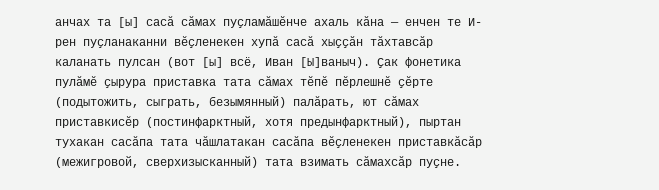анчах та [ы] сасӑ сӑмах пуҫламӑшӗнче ахаль кӑна — енчен те И-рен пуҫланаканни вӗҫленекен хупӑ сасӑ хыҫҫӑн тӑхтавсӑр каланать пулсан (вот [ы] всё, Иван [Ы]ваныч). Ҫак фонетика пулӑмӗ ҫырура приставка тата сӑмах тӗпӗ пӗрлешнӗ ҫӗрте (подытожить, cыграть, безымянный) палӑрать, ют сӑмах приставкисӗр (постинфарктный, хотя предынфарктный), пыртан тухакан сасӑпа тата чӑшлатакан сасӑпа вӗҫленекен приставкӑсӑр (межигровой, сверхизысканный) тата взимать сӑмахсӑр пуҫне.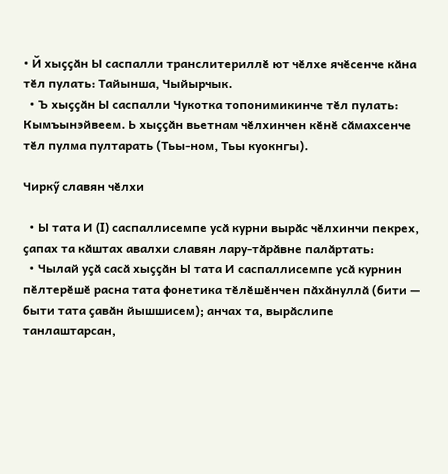• Й хыҫҫӑн Ы саспалли транслитериллӗ ют чӗлхе ячӗсенче кӑна тӗл пулать: Тайынша, Чыйырчык.
  • Ъ хыҫҫӑн Ы саспалли Чукотка топонимикинче тӗл пулать: Кымъынэйвеем. Ь хыҫҫӑн вьетнам чӗлхинчен кӗнӗ сӑмахсенче тӗл пулма пултарать (Тьы-ном, Тьы куокнгы).

Чиркӳ славян чӗлхи

  • Ы тата И (I) саспаллисемпе усӑ курни вырӑс чӗлхинчи пекрех, ҫапах та кӑштах авалхи славян лару-тӑрӑвне палӑртать:
  • Чылай уҫӑ сасӑ хыҫҫӑн Ы тата И саспаллисемпе усӑ курнин пӗлтерӗшӗ расна тата фонетика тӗлӗшӗнчен пӑхӑнуллӑ (бити — быти тата ҫавӑн йышшисем); анчах та, вырӑслипе танлаштарсан,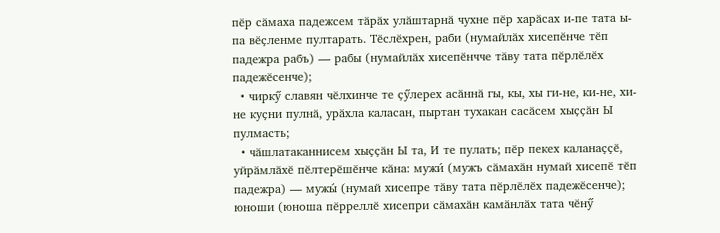пӗр сӑмаха падежсем тӑрӑх улӑштарнӑ чухне пӗр харӑсах и-пе тата ы-па вӗҫленме пултарать. Тӗслӗхрен, раби (нумайлӑх хисепӗнче тӗп падежра рабъ) — рабы (нумайлӑх хисепӗнчче тӑву тата пӗрлӗлӗх падежӗсенче);
  • чиркӳ славян чӗлхинче те ҫӳлерех асӑннӑ гы, кы, хы ги-не, ки-не, хи-не куҫни пулнӑ, урӑхла каласан, пыртан тухакан сасӑсем хыҫҫӑн Ы пулмасть;
  • чӑшлатаканнисем хыҫҫӑн Ы та, И те пулать; пӗр пекех каланаҫҫӗ, уйрӑмлӑхӗ пӗлтерӗшӗнче кӑна: мужи́ (мужъ сӑмахӑн нумай хисепӗ тӗп падежра) — мужы́ (нумай хисепре тӑву тата пӗрлӗлӗх падежӗсенче); юноши (юноша пӗрреллӗ хисепри сӑмахӑн камӑнлӑх тата чӗнӳ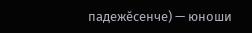падежӗсенче) — юноши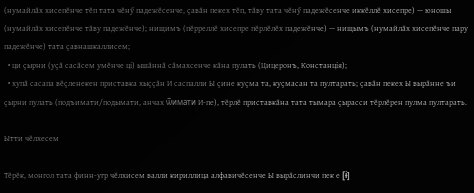(нумайлӑх хисепӗнче тӗп тата чӗнӳ падежӗсенче, ҫавӑн пекех тӗп, тӑву тата чӗнӳ падежӗсенче иккӗллӗ хисепре) — юношы (нумайлӑх хисепӗнче тӑву падежӗнче); нищимъ (пӗрреллӗ хисепре пӗрлӗлӗх падежӗнче) — нищымъ (нумайлӑх хисепӗнче пару падежӗнче) тата ҫавнашкаллисем;
  • ци ҫырни (уҫӑ сасӑсем умӗнче ці) ышӑннӑ сӑмахсенче кӑна пулать (Цицеронъ, Констанція);
  • хупӑ сасапа вӗҫленекен приставка хыҫҫӑн И саспалли Ы ҫине куҫма та, куҫмасан та пултарать; ҫавӑн пекех Ы вырӑнне ъи ҫырни пулать (подъимати/подымати, анчах ѿимати И-пе), тӗрлӗ приставкӑна тата тымара ҫырасси тӗрлӗрен пулма пултарать.

Ытти чӗлхесем

Тӗрӗк, монгол тата финн-угр чӗлхисем валли кириллица алфавичӗсенче Ы вырӑслинчи пек е [ɨ]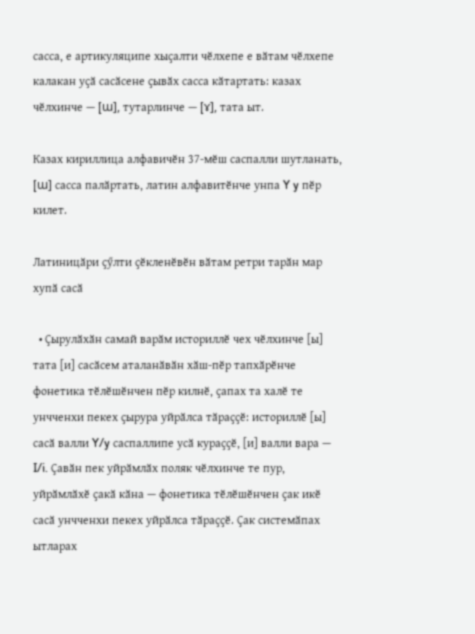сасса, е артикуляципе хыҫалти чӗлхепе е вӑтам чӗлхепе калакан уҫӑ сасӑсене ҫывӑх сасса кӑтартать: казах чӗлхинче — [ɯ], тутарлинче — [ɤ], тата ыт.

Казах кириллица алфавичӗн 37-мӗш саспалли шутланать, [ɯ] сасса палӑртать, латин алфавитӗнче унпа Y y пӗр килет.

Латиницӑри ҫӳлти ҫӗкленӗвӗн вӑтам ретри тарӑн мар хупӑ сасӑ

  • Ҫырулӑхӑн самай варӑм историллӗ чех чӗлхинче [ы] тата [и] сасӑсем аталанӑвӑн хӑш-пӗр тапхӑрӗнче фонетика тӗлӗшӗнчен пӗр килнӗ, ҫапах та халӗ те унчченхи пекех ҫырура уйрӑлса тӑраҫҫӗ: историллӗ [ы] сасӑ валли Y/y саспаллипе усӑ кураҫҫӗ, [и] валли вара — I/i. Ҫавӑн пек уйрӑмлӑх поляк чӗлхинче те пур, уйрӑмлӑхӗ ҫакӑ кӑна — фонетика тӗлӗшӗнчен ҫак икӗ сасӑ унчченхи пекех уйрӑлса тӑраҫҫӗ. Ҫак системӑпах ытларах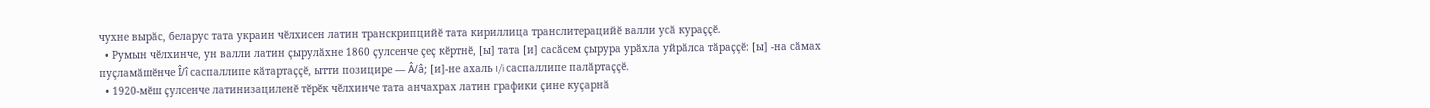чухне вырӑс, беларус тата украин чӗлхисен латин транскрипцийӗ тата кириллица транслитерацийӗ валли усӑ кураҫҫӗ.
  • Румын чӗлхинче, ун валли латин ҫырулӑхне 1860 ҫулсенче ҫеҫ кӗртнӗ, [ы] тата [и] сасӑсем ҫырура урӑхла уйрӑлса тӑраҫҫӗ: [ы] -на сӑмах пуҫламӑшӗнче Î/î саспаллипе кӑтартаҫҫӗ, ытти позицире — Â/â; [и]-не ахаль I/i саспаллипе палӑртаҫҫӗ.
  • 1920-мӗш ҫулсенче латинизациленӗ тӗрӗк чӗлхинче тата анчахрах латин графики ҫине куҫарнӑ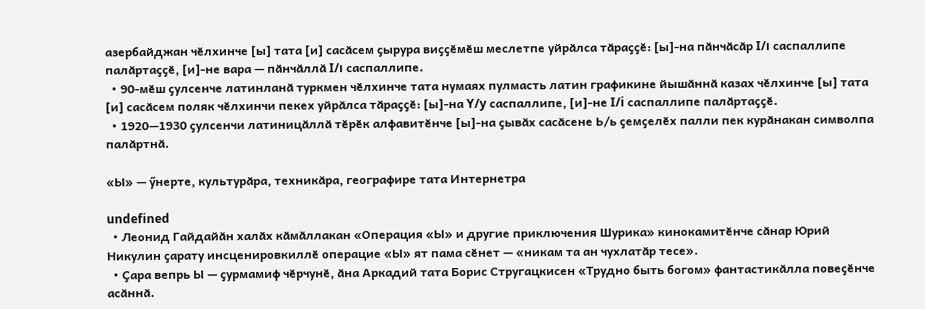азербайджан чӗлхинче [ы] тата [и] сасӑсем ҫырура виҫҫӗмӗш меслетпе уйрӑлса тӑраҫҫӗ: [ы]-на пӑнчӑсӑр I/ı саспаллипе палӑртаҫҫӗ, [и]-не вара — пӑнчӑллӑ I/ı саспаллипе.
  • 90-мӗш ҫулсенче латинланӑ туркмен чӗлхинче тата нумаях пулмасть латин графикине йышӑннӑ казах чӗлхинче [ы] тата [и] сасӑсем поляк чӗлхинчи пекех уйрӑлса тӑраҫҫӗ: [ы]-на Y/y саспаллипе, [и]-не I/i саспаллипе палӑртаҫҫӗ.
  • 1920—1930 ҫулсенчи латиницӑллӑ тӗрӗк алфавитӗнче [ы]-на ҫывӑх сасӑсене Ь/ь ҫемҫелӗх палли пек курӑнакан символпа палӑртнӑ.

«Ы» — ӳнерте, культурӑра, техникӑра, географире тата Интернетра

undefined
  • Леонид Гайдайӑн халӑх кӑмӑллакан «Операция «Ы» и другие приключения Шурика» кинокамитӗнче сӑнар Юрий Никулин ҫарату инсценировкиллӗ операцие «Ы» ят пама сӗнет — «никам та ан чухлатӑр тесе».
  • Ҫара вепрь Ы — ҫурмамиф чӗрчунӗ, ӑна Аркадий тата Борис Стругацкисен «Трудно быть богом» фантастикӑлла повеҫӗнче асӑннӑ.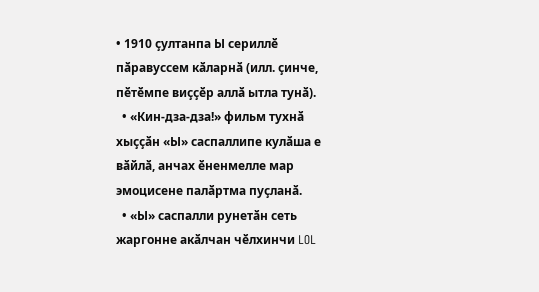• 1910 ҫултанпа Ы сериллӗ пӑравуссем кӑларнӑ (илл. ҫинче, пӗтӗмпе виҫҫӗр аллӑ ытла тунӑ).
  • «Кин-дза-дза!» фильм тухнӑ хыҫҫӑн «Ы» саспаллипе кулӑша е вӑйлӑ, анчах ӗненмелле мар эмоцисене палӑртма пуҫланӑ.
  • «Ы» саспалли рунетӑн сеть жаргонне акӑлчан чӗлхинчи LOL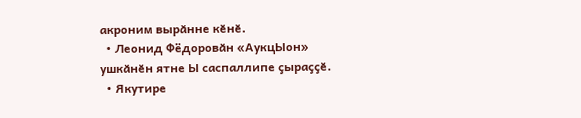акроним вырӑнне кӗнӗ.
  • Леонид Фёдоровӑн «АукцЫон» ушкӑнӗн ятне Ы саспаллипе ҫыраҫҫӗ.
  • Якутире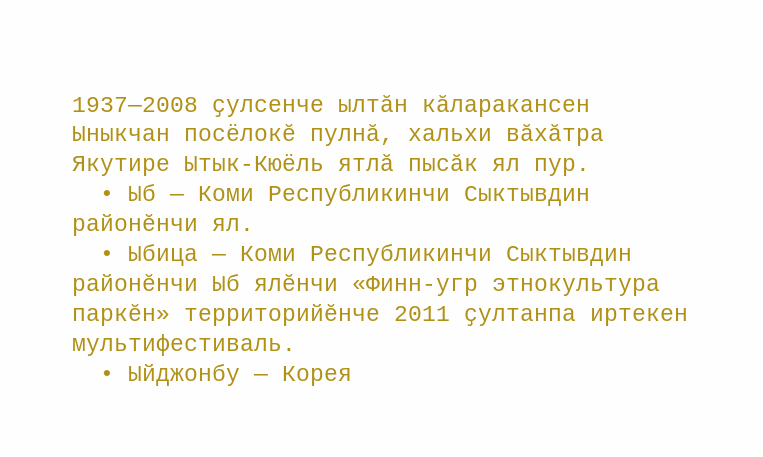1937—2008 ҫулсенче ылтӑн кӑларакансен Ыныкчан посёлокӗ пулнӑ, хальхи вӑхӑтра Якутире Ытык-Кюёль ятлӑ пысӑк ял пур.
  • Ыб — Коми Республикинчи Сыктывдин районӗнчи ял.
  • Ыбица — Коми Республикинчи Сыктывдин районӗнчи Ыб ялӗнчи «Финн-угр этнокультура паркӗн» территорийӗнче 2011 ҫултанпа иртекен мультифестиваль.
  • Ыйджонбу — Корея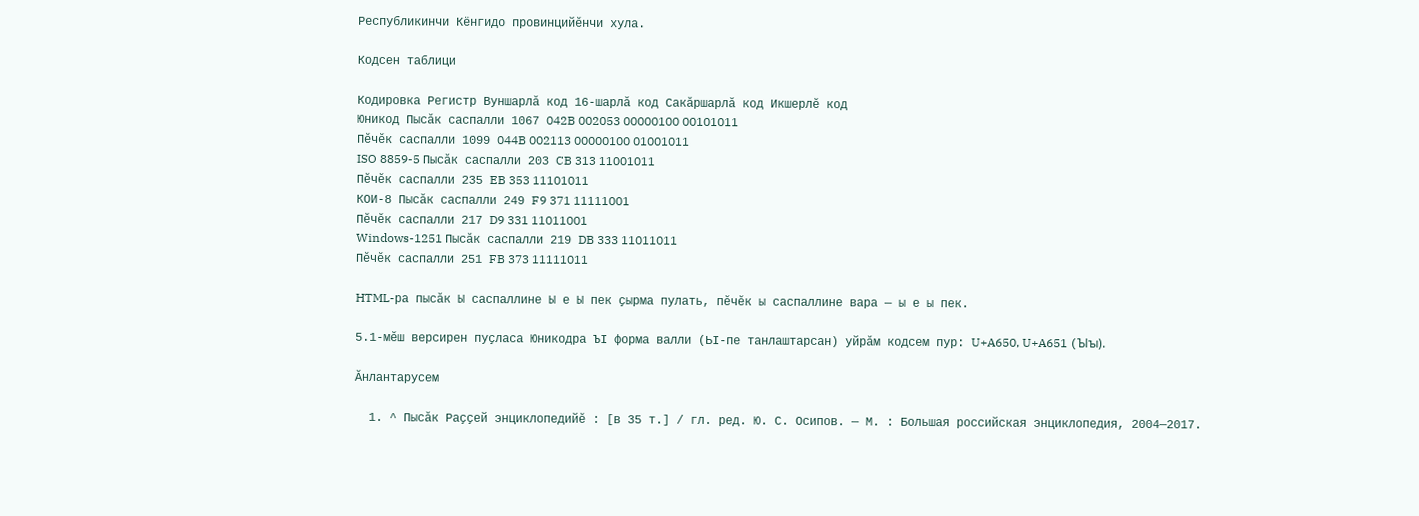Республикинчи Кёнгидо провинцийӗнчи хула.

Кодсен таблици

Кодировка Регистр Вуншарлӑ код 16-шарлӑ код Сакӑршарлӑ код Икшерлӗ код
Юникод Пысӑк саспалли 1067 042B 002053 00000100 00101011
Пӗчӗк саспалли 1099 044B 002113 00000100 01001011
ISO 8859-5 Пысӑк саспалли 203 CB 313 11001011
Пӗчӗк саспалли 235 EB 353 11101011
КОИ-8 Пысӑк саспалли 249 F9 371 11111001
Пӗчӗк саспалли 217 D9 331 11011001
Windows-1251 Пысӑк саспалли 219 DB 333 11011011
Пӗчӗк саспалли 251 FB 373 11111011

HTML-ра пысӑк Ы саспаллине Ы е Ы пек ҫырма пулать, пӗчӗк ы саспаллине вара — ы е ы пек.

5.1-мӗш версирен пуҫласа Юникодра ЪІ форма валли (ЬI-пе танлаштарсан) уйрӑм кодсем пур: U+A650, U+A651 (Ꙑꙑ).

Ӑнлантарусем

  1. ^ Пысӑк Раҫҫей энциклопедийӗ : [в 35 т.] / гл. ред. Ю. С. Осипов. — М. : Большая российская энциклопедия, 2004—2017.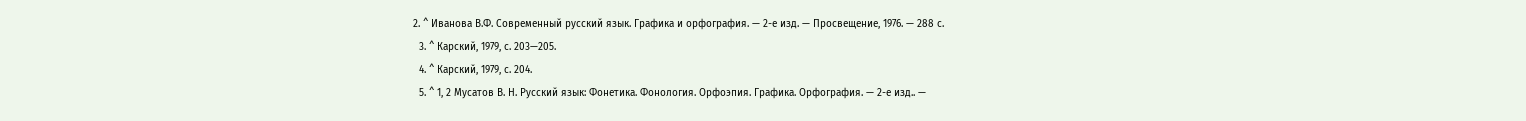2. ^ Иванова В.Ф. Современный русский язык. Графика и орфография. — 2-е изд. — Просвещение, 1976. — 288 с.
  3. ^ Карский, 1979, с. 203—205.
  4. ^ Карский, 1979, с. 204.
  5. ^ 1, 2 Мусатов В. Н. Русский язык: Фонетика. Фонология. Орфоэпия. Графика. Орфография. — 2-е изд.. —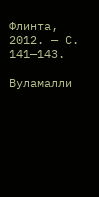Флинта, 2012. — С. 141—143.

Вуламалли